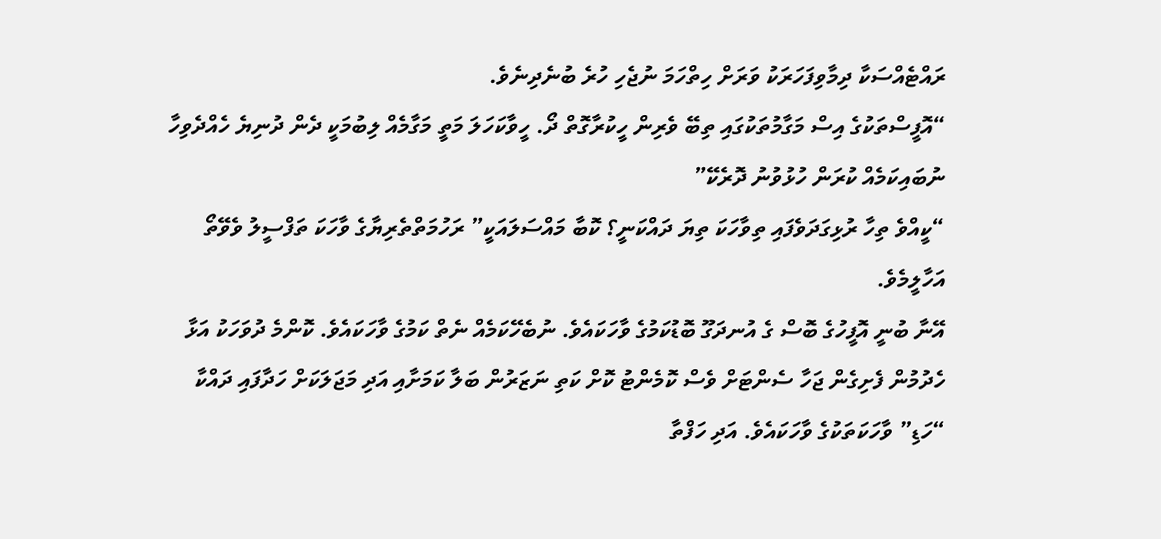ރައްޓެއްސަކާ ދިމާވިފަހަރަކު ވަރަށް ހިތްހަމަ ނުޖެހި ހުރެ ބުނެދިނެވެ.
“އޮފީސްތަކުގެ އިސް މަގާމުތަކުގައި ތިބޭ ވެރިން ހީކުރާގޮތް ދޯ. ހީވާކަހަލަ މަތީ މަގާމެއް ލިބުމަކީ ދެން ދުނިޔެ ހެއްދެވިހާ ނުބައިކަމެއް ކުރަން ހުޅުވުނު ދޮރެކޭ”
“ކީއްވެ ތިހާ ރުޅިގަދަވެފައި ތިވާހަކަ ތިޔަ ދައްކަނީ؟ ކޮބާ މައްސަލައަކީ” ރަހުމަތްތެރިޔާގެ ވާހަކަ ތަފްސީލު ވެވޭތޯ އަހާލީމެވެ.
އޭނާ ބުނީ އޮފީހުގެ ބޮސް ގެ އުނދަގޫ ބޮޑުކަމުގެ ވާހަކައެވެ. ނުބެހޭކަމެއް ނެތް ކަމުގެ ވާހަކައެވެ. ކޮންމެ ދުވަހަކު އަޅާ ހެދުމުން ފެށިގެން ޖަހާ ސެންޓަށް ވެސް ކޮމެންޓު ކޮށް ކަތި ނަޒަރުން ބަލާ ކަމަށާއި އަދި މަޖަލަކަށް ހަދާފައި ދައްކާ “ހަޑި” ވާހަކަތަކުގެ ވާހަކައެވެ. އަދި ހަފްތާ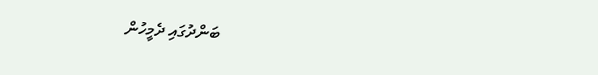ބަންދުގައި ދެމީހުން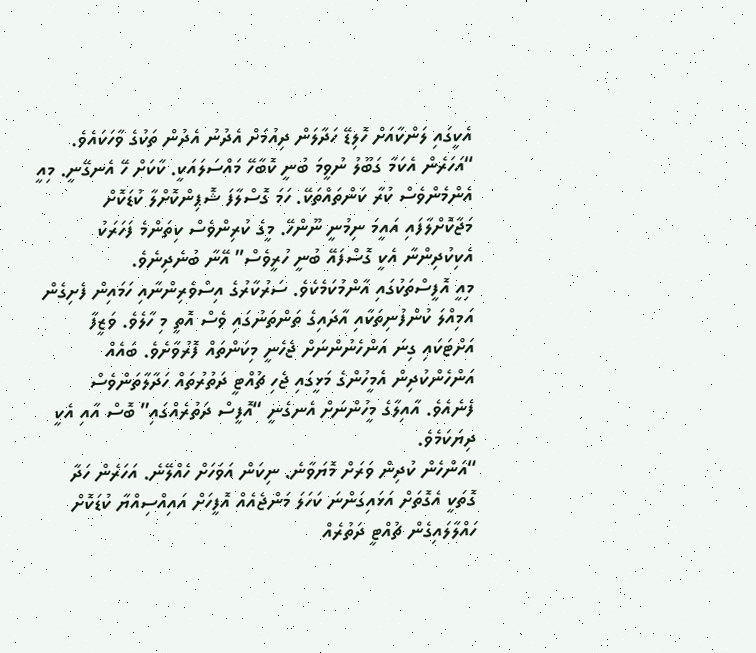އެކީގައި ލަންކާއަށް ހޮލިޑޭ ހަދާލަން ދިއުމަށް އެދުނު އެދުން ތަކުގެ ވާހަކައެވެ.
“އަހަރެން އެކަމާ ގަބޫލު ނުވީމަ ބުނީ ކޮބާހޭ މައްސަލައަކީ. ކާކަށް ހޭ އެނގޭނީ. މިއީ އެންމެންވެސް ކުރާ ކަންތައްތަކޭ. ހަމަ ގޮސްލާފަ ޝޮޕިންކޮށްލާ ކުޑަކޮށް މަޖާކޮށްލާފައި އައީމަ ނިމުނީ ނޫންހޭ. މީގެ ކުރިންވެސް ކިތަންމެ ފަހަރަކު އެކިކުދިންނާ އެކީ ގޮސްފައޭ ބުނީ ހުރީވެސް” އޭނާ ބުނެދިނެވެ.
މިއީ އޮފީސްތަކުގައި އާންމުކަމެކެވެ. ސަރުކާރުގެ އިސްވެރިންނާއި ހަމައިން ފެށިގެން އަމިއްލަ ކުންފުނިތަކާއި އާދައިގެ ތަންތަނުގައި ވެސް އޮތީ މި ހާލެވެ. ވަޒީފާ އަށްޓަކައި ގިނަ އަންހެނުންނަށް ޖެހެނީ މިކަންތައް ފޮރުވާށެވެ. ބައެއް އަންހެންކުދިން އެމީހުންގެ މަޅީގައި ޖެހި ޗުއްޓީ ދަތުރުތައް ހަދާލާތަންވެސް ފެނެއެވެ. އާއިލާގެ މީހުންނަށް އެނގެނީ “އޮފީސް ދަތުރެއްގައި” ބޮސް އާއި އެކީ ދިޔަކަމެވެ.
“އަންހެން ކުދިން ވަރަށް މޮޔަވާނެ. ނިކަން އަވަހަށް ހެއްލޭނެ. އަހަރެން ހަދާ ގޮތަކީ އެގޮތަށް އަޅައިގަންނަ ކަހަލަ މަންޖެއެއް އޮފީހަށް އައިއްސިއްޔާ ކުޑަކޮށް ހައްލާލައިގެން ޗުއްޓީ ދަތުރެއް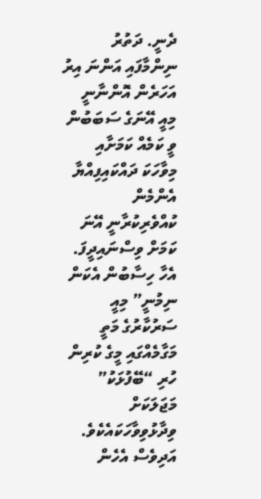ދެނީ. ދަތުރު ނިންމާފައި އަންނަ އިރު އަހަރެން އޮންނާނީ މިއީ އޭނަގެ ސަބަބުން ވީ ކަމެއް ކަމަށާއި މިވާހަކަ ދައްކައިފިއްޔާ އެންމެން ކުއްވެރިކުރާނީ އޭނަ ކަމަށް ވިސްނައިދީފަ. އެހާ ހިސާބުން އެކަން ނިމުނީ” މިއީ ސަރުކާރުގެ މަތީ މަގާމެއްގައި މީގެ ކުރިން ހުރި “ބޭފުޅަކު” މަޖަލަކަށް ވިދާޅުވިވާހަކައެކެވެ.
އަދިވެސް އެހެން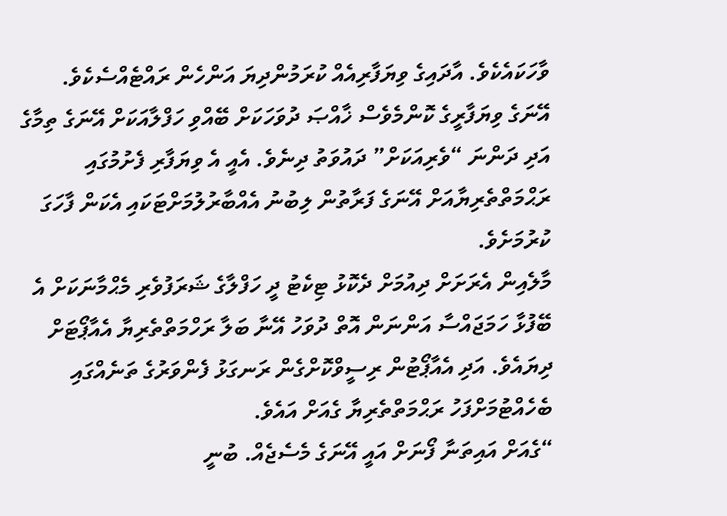ވާހަކައެކެވެ. އާދައިގެ ވިޔަފާރިއެއް ކުރަމުންދިޔަ އަންހެން ރައްޓެއްސެކެވެ. އޭނަގެ ވިޔަފާރީގެ ކޮންމެވެސް ޚާއްޞަ ދުވަހަކަށް ބޭއްވި ހަފްލާއަކަށް އޭނަގެ ތިމާގެ އަދި ދަންނަ “ވެރިއަކަށް” ދައުވަތު ދިނެވެ. އެއީ އެ ވިޔަފާރި ފެށުމުގައި ރަޙްމަތްތެރިޔާއަށް އޭނަގެ ފަރާތުން ލިބުނު އެއްބާރުލުމަށްޓަކައި އެކަން ފާހަގަ ކުރުމަށެވެ.
މާލެއިން އެރަށަށް ދިއުމަށް ދެކޮޅު ޓިކެޓު ދީ ހަފްލާގެ ޝަރަފުވެރި މެޙްމާނަކަށް އެ ބޭފުޅާ ހަމަޖައްސާ އަންނަން އޮތް ދުވަހު އޭނާ ބަލާ ރަހްމަތްތެރިޔާ އެއާޕޯޓަށް ދިޔައެވެ. އަދި އެއާޕޯޓުން ރިސީވްކޮށްގެން ރަނގަޅު ފެންވަރުގެ ތަނެއްގައި ބެހެއްޓުމަށްފަހު ރަޙްމަތްތެރިޔާ ގެއަށް އައެވެ.
“ގެއަށް އައިތަނާ ފޯނަށް އައީ އޭނަގެ މެސެޖެއް. ބުނީ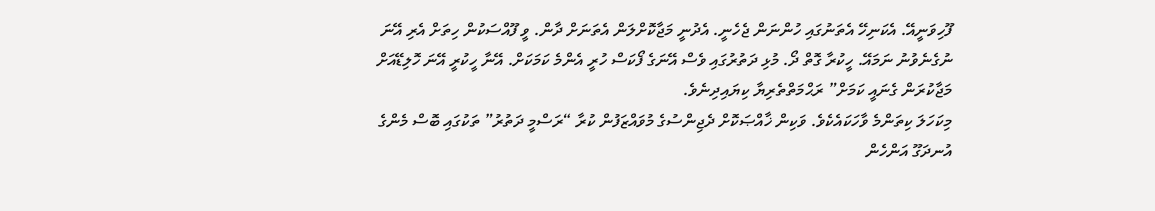ފޫހިވަނީއޭ. އެކަނިހޭ އެތަނުގައި ހުންނަން ޖެހެނީ. އެދުނީ މަޖާކޮށްލަން އެތަނަށް ދާން. ވީ ފޫއްސަކުން ހިތަށް އެރި އޭނަ ނުގެނެވުނު ނަމައޭ. ހީކުރާ ގޮތް ދޯ. މުޅި ދަތުރުގައި ވެސް އޭނަގެ ފޯކަސް ހުރީ އެންމެ ކަމަކަށް. އޭނާ ހީކުރީ އޭނަ ހޮލިޑޭއަށް މަޖާކުރަން ގެނައީ ކަމަށް” ރަޙްމަތްތެރިޔާ ކިޔައިދިނެވެ.
މިކަހަލަ ކިތަންމެ ވާހަކައެކެވެ. ވަކިން ޚާއްޞަކޮށް ދެޖިންސުގެ މުވައްޒަފުން ކުރާ “ރަސްމީ ދަތުރު” ތަކުގައި ބޮސް މެންގެ އުނދަގޫ އަންހެން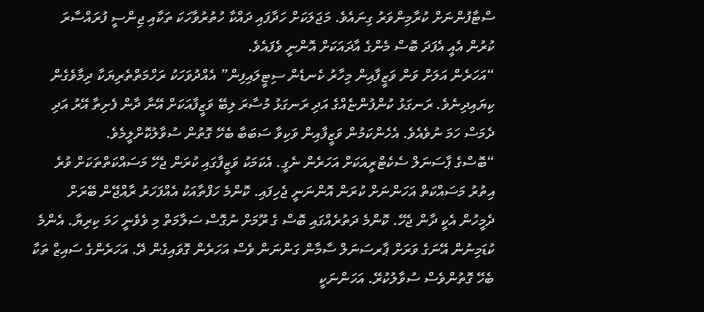ސްޓާފުންނަށް ކުރާމިންވަރު ގިނައެވެ. މަޖަލަކަށް ހަދާފައި ދައްކާ ހުތުރުވާހަކަ ތަކާއި ޖިންސީ ފުރައްސާރަ ކުރުން އެއީ އެފަދަ ބޮސް މެންގެ އާދައަކަށް އޮންނީ ވެފައެވެ.
“އަހަރެން އަލަށް ވަން ވަޒީފާއިން މިހާރު ކެނޑެން ސިޓީލައިފިން” އެއްދުވަހަކު ރަހްމަތްތެރިޔަކާ ދިމާވެގެން ކިޔައިދިނެވެ. ރަނގަޅު ކުންފުންޏެއްގެ އަދި ރަނގަޅު މުސާރަ ލިބޭ ވަޒީފާއަކަށް އޭނާ ދާން ފެށިތާ އޭރު އަދި ދެމަސް ހަމަ ނުވެއެވެ. އެހެންކަމުން ވަޒީފާއިން ވަކިވާ ސަބަބާ ބެހޭ ގޮތުން ސުވާލުކޮށްލީމެވެ.
“ބޮސްގެ ޕާސަނަލް ސެކެޓްރީއަކަށް އަހަރެން ނެގީ. އެކަމަކު ވަޒީފާގައި ކުރަން ޖެހޭ މަސައްކަތްތަކަށް ވުރެ އިތުރު މަސައްކަތް އަހަންނަށް ކުރަން އޮންނަނީ ޖެހިފައި. ކޮންމެ ހަފްތާއަކު އެއްފަހަރު ރާއްޖޭން ބޭރަށް ދެމީހުން އެކީ ދާން ޖެހޭ. ކޮންމެ ދަތުރެއްގައި ބޮސް ގެ ރޫމަށް ނުގޮސް ސަލާމަތް މި ވެވެނީ ހަމަ ކިރިޔާ. އެންމެ ކުޑަމިނުން އޭނަގެ ވަރަށް ޕާރސަނަލް ސާމާން ގަންނަން ވެސް އަހަރެން ގޮވައިގެން ދޭ. އަހަރެންގެ ސައިޒް ތަކާ ބެހޭ ގޮތުންވެސް ސުވާލުކުރޭ. އަހަންނަކީ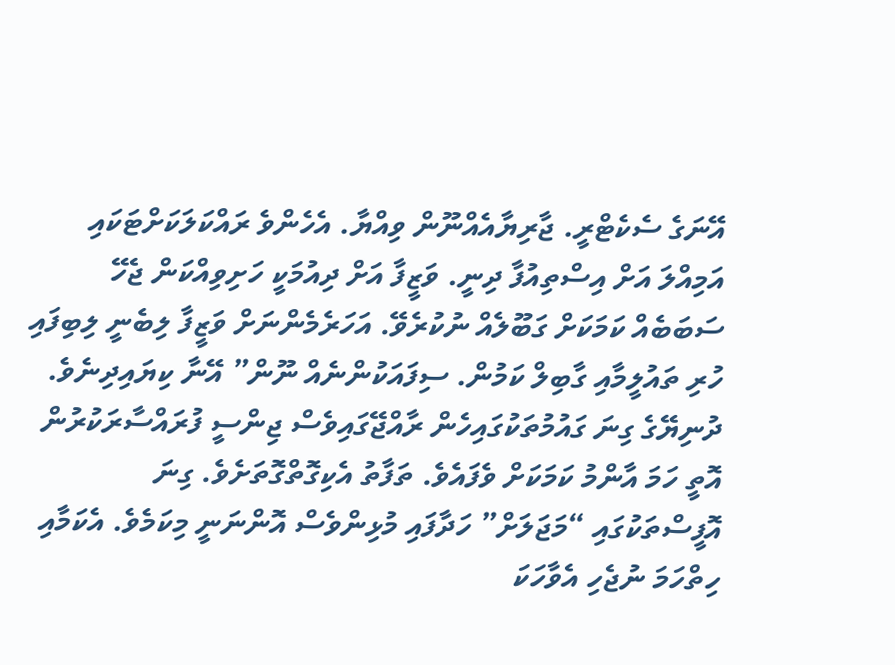އޭނަގެ ސެކެޓްރީ. ޖާރިޔާއެއްނޫން ވިއްޔާ. އެހެންވެ ރައްކަލަކަށްޓަކައި އަމިއްލަ އަށް އިސްތިއުފާ ދިނީ. ވަޒީފާ އަށް ދިއުމަކީ ހަށިވިއްކަން ޖެހޭ ސަބަބެއް ކަމަކަށް ގަބޫލެއް ނުކުރެވޭ. އަހަރެމެންނަށް ވަޒީފާ ލިބެނީ ލިބިފައި ހުރި ތައުލީމާއި ގާބިލް ކަމުން. ސިފައަކުންނެއް ނޫން” އޭނާ ކިޔައިދިނެވެ.
ދުނިޔޭގެ ގިނަ ގައުމުތަކުގައިހެން ރާއްޖޭގައިވެސް ޖިންސީ ފުރައްސާރަކުރުން އޮތީ ހަމަ އާންމު ކަމަކަށް ވެފައެވެ. ތަފާތު އެކިގޮތްގޮތަށެވެ. ގިނަ އޮފީސްތަކުގައި “މަޖަލަށް” ހަދާފައި މުޅިންވެސް އޮންނަނީ މިކަމެވެ. އެކަމާއި ހިތްހަމަ ނުޖެހި އެވާހަކަ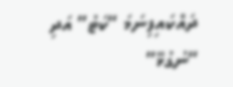ދައްކައިފިނަމަ “ކަޓު” އަދި “ނުގުޅޭ”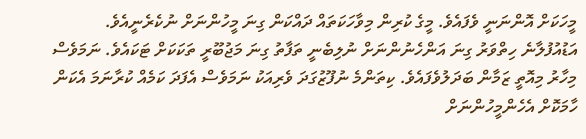މީހަކަށް އޮންނަނީ ވެފައެވެ. މީގެ ކުރިން މިވާހަކަތައް ދައްކަން ގިނަ މީހުންނަށް ނުކެރެނީއެވެ. އަޑުއުފުލާނެ ހިތްވަރު ގިނަ އަންހެނުންނަށް ނުލިބެނީ ތަފާތު ގިނަ މަޖުބޫރީ ތަކަކަށް ޓަކައެވެ. ނަމަވެސް މިހާރު މިއޮތީ ޒަމާން ބަދަލުވެފައެވެ. ކިތަންމެ ނުފޫޒުގަދަ ވެރިއަކު ނަމަވެސް އެފަދަ ކަމެއް ކުރާނަމަ އެކަން ހާމަކޮށް އެހެންމީހުންނަށް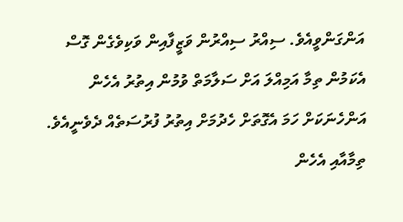އަންގަންވީއެވެ. ސިއްރު ސިއްރުން ވަޒީފާއިން ވަކިވެގެން ގޮސް އެކަމުން ތިމާ އަމިއްލަ އަށް ސަލާމަތް ވުމުން އިތުރު އެހެން އަންހެނަކަށް ހަމަ އެގޮތަށް ހެދުމަށް އިތުރު ފުރުސަތެއް ދެވެނީއެވެ. ތިމާއާއި އެހެން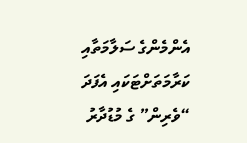އެންމެންގެ ސަލާމަތާއި ކަރާމަތަށްޓަކައި އެފަދަ “ވެރިން” ގެ މުޑުދާރު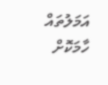އަމަލުތައް ހާމަކޮށް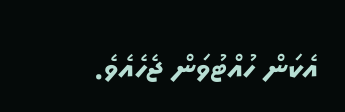އެކަން ހުއްޓުވަން ޖެހެއެވެ.